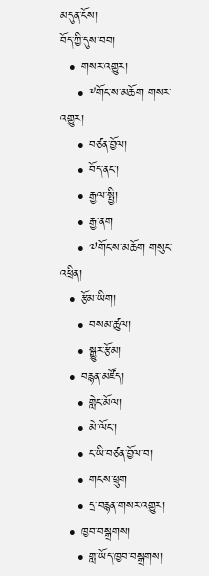མདུན་ངོས།
བོད་ཀྱི་དུས་བབ།
  • གསར་འགྱུར།
    • ༸གོང་ས་མཆོག གསར་འགྱུར།
    • བཙན་བྱོལ།
    • བོད་ནང་།
    • རྒྱལ་སྤྱི།
    • རྒྱ་ནག
    • ༧གོང་ས་མཆོག གསུང་འཕྲིན།
  • རྩོམ་ཡིག།
    • བསམ་ཚུལ།
    • སྒྱུར་རྩོམ།
  • བརྙན་མཛོད།
    • གླེང་མོལ།
    • མེ་ལོང་།
    • ང་ཡི་བཙན་བྱོལ་བ།
    • གངས་ཕྲུག
    • དྲ་བརྙན་གསར་འགྱུར།
  • ཁྱབ་བསྒྲགས།
    • གླ་ཡོད་ཁྱབ་བསྒྲགས།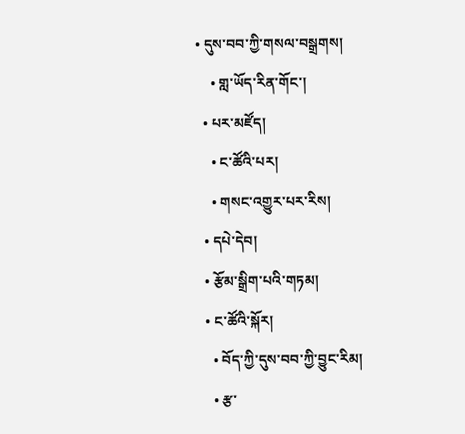• དུས་བབ་ཀྱི་གསལ་བསྒྲགས།
    • གླ་ཡོད་རིན་གོང་།
  • པར་མཛོད།
    • ང་ཚོའི་པར།
    • གསང་འགྱུར་པར་རིས།
  • དཔེ་དེབ།
  • རྩོམ་སྒྲིག་པའི་གཏམ།
  • ང་ཚོའི་སྐོར།
    • བོད་ཀྱི་དུས་བབ་ཀྱི་བྱུང་རིམ།
    • རྩ་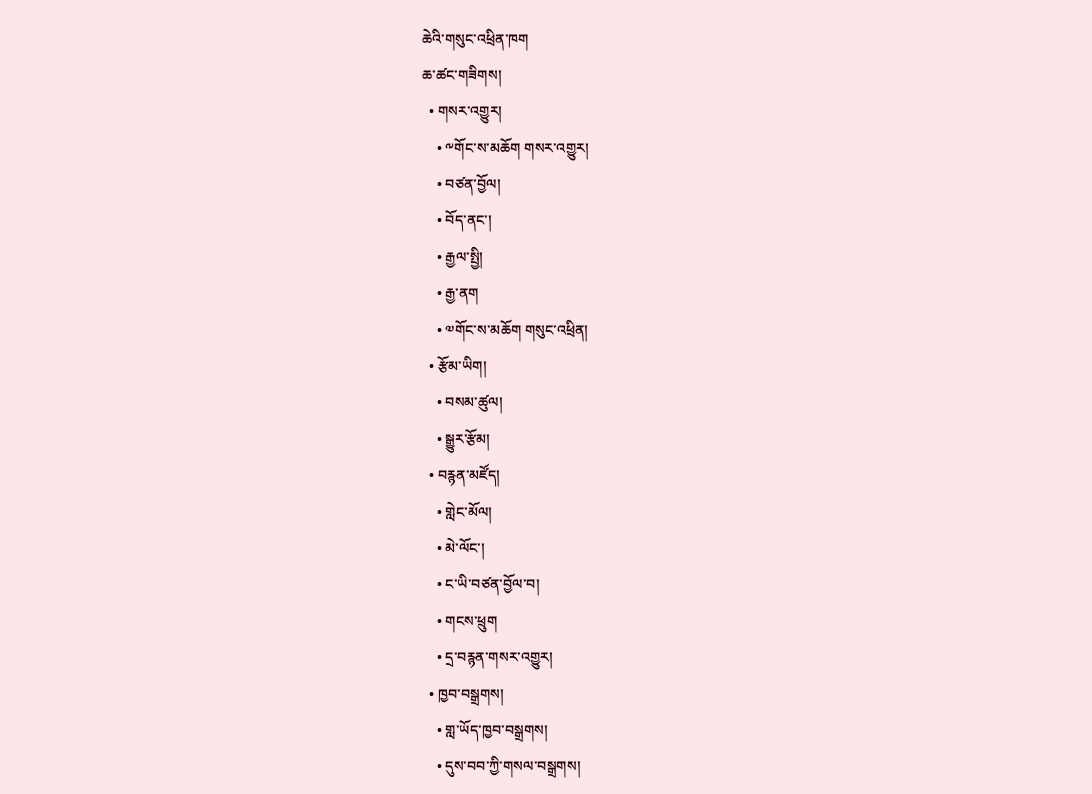ཆེའི་གསུང་འཕྲིན་ཁག
ཆ་ཚང་གཟིགས།
  • གསར་འགྱུར།
    • ༸གོང་ས་མཆོག གསར་འགྱུར།
    • བཙན་བྱོལ།
    • བོད་ནང་།
    • རྒྱལ་སྤྱི།
    • རྒྱ་ནག
    • ༧གོང་ས་མཆོག གསུང་འཕྲིན།
  • རྩོམ་ཡིག།
    • བསམ་ཚུལ།
    • སྒྱུར་རྩོམ།
  • བརྙན་མཛོད།
    • གླེང་མོལ།
    • མེ་ལོང་།
    • ང་ཡི་བཙན་བྱོལ་བ།
    • གངས་ཕྲུག
    • དྲ་བརྙན་གསར་འགྱུར།
  • ཁྱབ་བསྒྲགས།
    • གླ་ཡོད་ཁྱབ་བསྒྲགས།
    • དུས་བབ་ཀྱི་གསལ་བསྒྲགས།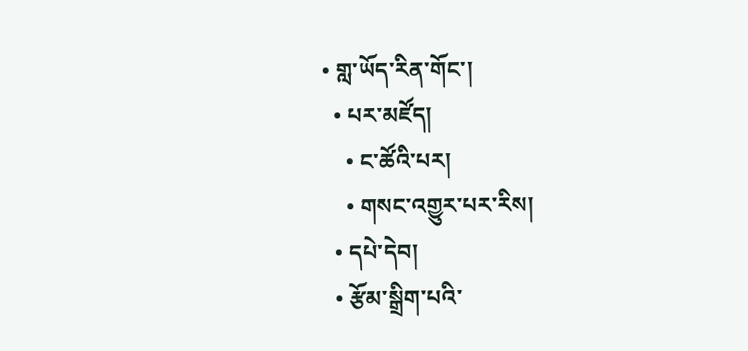• གླ་ཡོད་རིན་གོང་།
  • པར་མཛོད།
    • ང་ཚོའི་པར།
    • གསང་འགྱུར་པར་རིས།
  • དཔེ་དེབ།
  • རྩོམ་སྒྲིག་པའི་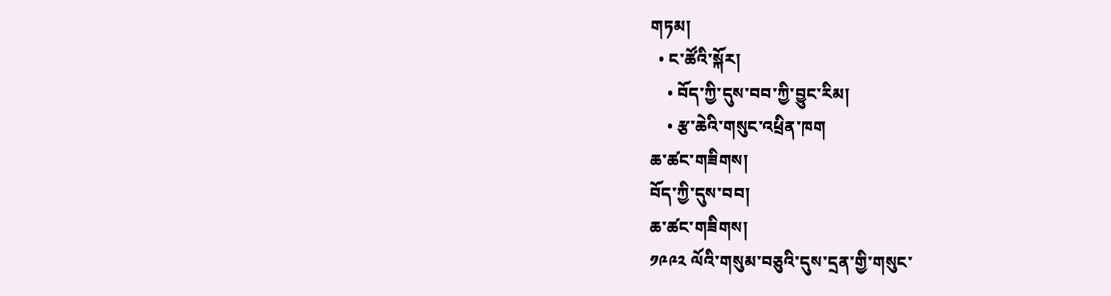གཏམ།
  • ང་ཚོའི་སྐོར།
    • བོད་ཀྱི་དུས་བབ་ཀྱི་བྱུང་རིམ།
    • རྩ་ཆེའི་གསུང་འཕྲིན་ཁག
ཆ་ཚང་གཟིགས།
བོད་ཀྱི་དུས་བབ།
ཆ་ཚང་གཟིགས།
༡༩༩༢ ལོའི་གསུམ་བཅུའི་དུས་དྲན་གྱི་གསུང་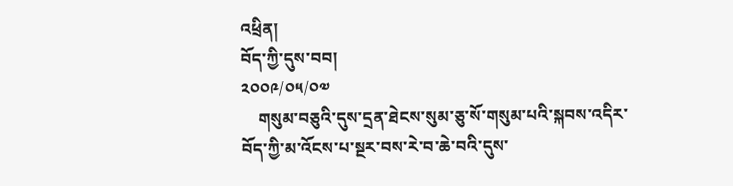འཕྲིན།
བོད་ཀྱི་དུས་བབ།
༢༠༠༩/༠༥/༠༧
    གསུམ་བཅུའི་དུས་དྲན་ཐེངས་སུམ་ཅུ་སོ་གསུམ་པའི་སྐབས་འདིར་བོད་ཀྱི་མ་འོངས་པ་སྔར་བས་རེ་བ་ཆེ་བའི་དུས་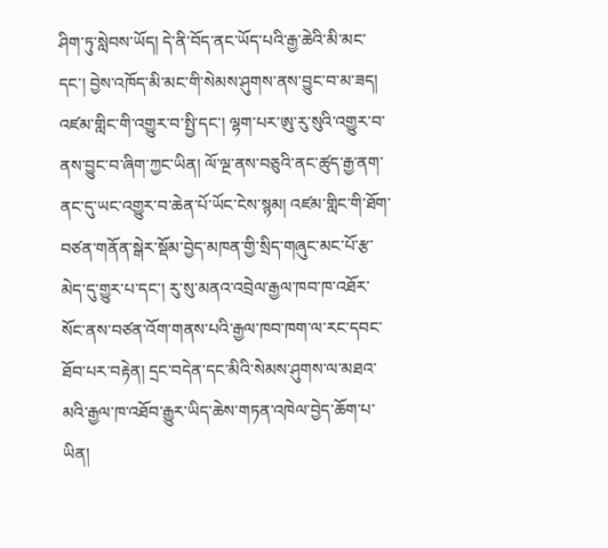ཤིག་ཏུ་སླེབས་ཡོད། དེ་ནི་བོད་ནང་ཡོད་པའི་རྒྱ་ཆེའི་མི་མང་དང་། བྱེས་འཁོད་མི་མང་གི་སེམས་ཤུགས་ནས་བྱུང་བ་མ་ཟད། འཛམ་གླིང་གི་འགྱུར་བ་སྤྱི་དང་། ལྷག་པར་ཨུ་རུ་སུའི་འགྱུར་བ་ནས་བྱུང་བ་ཞིག་ཀྱང་ཡིན། ལོ་ལྔ་ནས་བཅུའི་ནང་ཚུད་རྒྱ་ནག་ནང་དུ་ཡང་འགྱུར་བ་ཆེན་པོ་ཡོང་ངེས་སྙམ། འཛམ་གླིང་གི་ཐོག་བཙན་གནོན་སྒེར་སྡོམ་བྱེད་མཁན་གྱི་སྲིད་གཞུང་མང་པོ་རྩ་མེད་དུ་གྱུར་པ་དང་། རུ་སུ་མནའ་འབྲེལ་རྒྱལ་ཁབ་ཁ་འཐོར་སོང་ནས་བཙན་འོག་གནས་པའི་རྒྱལ་ཁབ་ཁག་ལ་རང་དབང་ཐོབ་པར་བརྟེན། དྲང་བདེན་དང་མིའི་སེམས་ཤུགས་ལ་མཐའ་མའི་རྒྱལ་ཁ་འཐོབ་རྒྱུར་ཡིད་ཆེས་གཏན་འཁེལ་བྱེད་ཆོག་པ་ཡིན།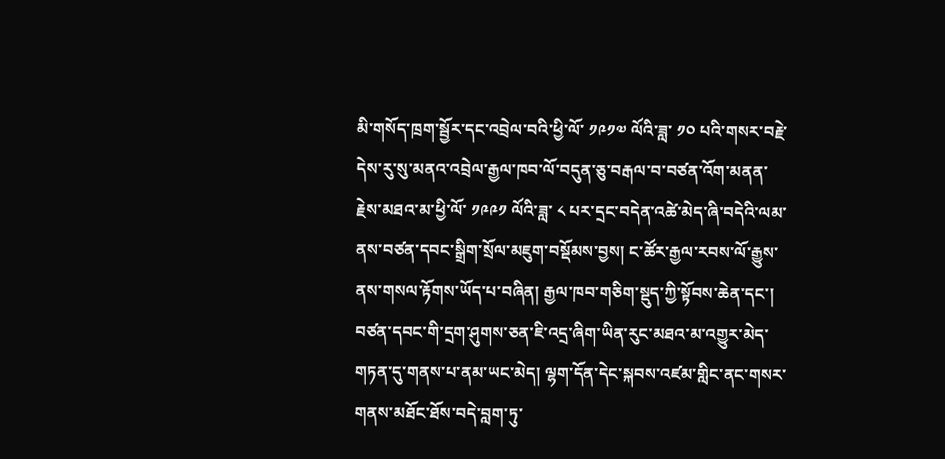མི་གསོད་ཁྲག་སྦྱོར་དང་འབྲེལ་བའི་ཕྱི་ལོ་ ༡༩༡༧ ལོའི་ཟླ་ ༡༠ པའི་གསར་བརྗེ་དེས་རུ་སུ་མནའ་འབྲེལ་རྒྱལ་ཁབ་ལོ་བདུན་ཅུ་བརྒལ་བ་བཙན་འོག་མནན་རྗེས་མཐའ་མ་ཕྱི་ལོ་ ༡༩༩༡ ལོའི་ཟླ་ ༨ པར་དྲང་བདེན་འཚེ་མེད་ཞི་བདེའི་ལམ་ནས་བཙན་དབང་སྒྲིག་སྲོལ་མཇུག་བསྡོམས་བྱས། ང་ཚོར་རྒྱལ་རབས་ལོ་རྒྱུས་ནས་གསལ་རྟོགས་ཡོད་པ་བཞིན། རྒྱལ་ཁབ་གཅིག་སྡུད་ཀྱི་སྟོབས་ཆེན་དང་། བཙན་དབང་གི་དྲག་ཤུགས་ཅན་ཇི་འདྲ་ཞིག་ཡིན་རུང་མཐའ་མ་འགྱུར་མེད་གཏན་དུ་གནས་པ་ནམ་ཡང་མེད། ལྷག་དོན་དེང་སྐབས་འཛམ་གླིང་ནང་གསར་གནས་མཐོང་ཐོས་བདེ་བླག་ཏུ་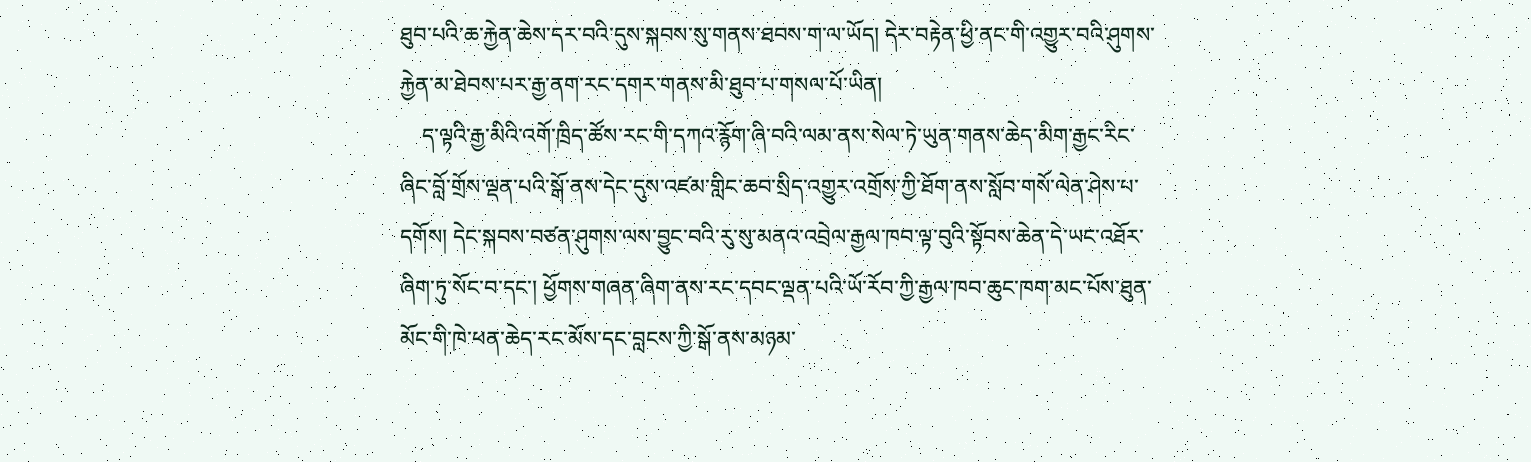ཐུབ་པའི་ཆ་རྐྱེན་ཆེས་དར་བའི་དུས་སྐབས་སུ་གནས་ཐབས་ག་ལ་ཡོད། དེར་བརྟེན་ཕྱི་ནང་གི་འགྱུར་བའི་ཤུགས་རྐྱེན་མ་ཐེབས་པར་རྒྱ་ནག་རང་དགར་གནས་མི་ཐུབ་པ་གསལ་པོ་ཡིན།
    ད་ལྟའི་རྒྱ་མིའི་འགོ་ཁྲིད་ཚོས་རང་གི་དཀའ་རྙོག་ཞི་བའི་ལམ་ནས་སེལ་ཏེ་ཡུན་གནས་ཆེད་མིག་རྒྱང་རིང་ཞིང་བློ་གྲོས་ལྡན་པའི་སྒོ་ནས་དེང་དུས་འཛམ་གླིང་ཆབ་སྲིད་འགྱུར་འགྲོས་ཀྱི་ཐོག་ནས་སློབ་གསོ་ལེན་ཤེས་པ་དགོས། དེང་སྐབས་བཙན་ཤུགས་ལས་བྱུང་བའི་རུ་སུ་མནའ་འབྲེལ་རྒྱལ་ཁབ་ལྟ་བུའི་སྟོབས་ཆེན་དེ་ཡང་འཐོར་ཞིག་ཏུ་སོང་བ་དང་། ཕྱོགས་གཞན་ཞིག་ནས་རང་དབང་ལྡན་པའི་ཡོ་རོབ་ཀྱི་རྒྱལ་ཁབ་ཆུང་ཁག་མང་པོས་ཐུན་མོང་གི་ཁེ་ཕན་ཆེད་རང་མོས་དང་བླངས་ཀྱི་སྒོ་ནས་མཉམ་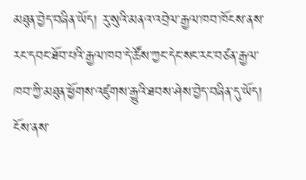མཐུན་བྱེད་བཞིན་ཡོད། རུ་སུའི་མནའ་འབྲེལ་རྒྱལ་ཁབ་ཁོངས་ནས་རང་དབང་ཐོབ་པའི་རྒྱལ་ཁབ་དེ་ཚོས་ཀྱང་དེང་སང་རང་བཙན་རྒྱལ་ཁབ་ཀྱི་མཐུན་ཕྱོགས་འཛུགས་རྒྱུའི་ཐབས་ཤེས་བྱེད་བཞིན་དུ་ཡོད། ངོས་ནས་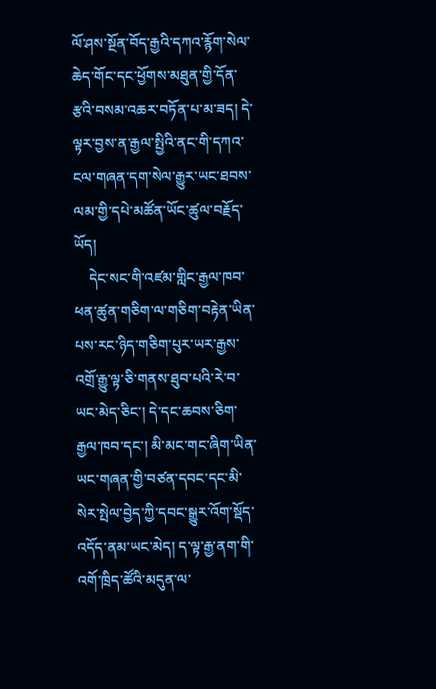ལོ་ཤས་སྔོན་བོད་རྒྱའི་དཀའ་རྙོག་སེལ་ཆེད་གོང་དང་ཕྱོགས་མཐུན་གྱི་དོན་རྩའི་བསམ་འཆར་བཏོན་པ་མ་ཟད། དེ་ལྟར་བྱས་ན་རྒྱལ་སྤྱིའི་ནང་གི་དཀའ་ངལ་གཞན་དག་སེལ་རྒྱུར་ཡང་ཐབས་ལམ་གྱི་དཔེ་མཚོན་ཡོང་ཚུལ་བརྗོད་ཡོད།
    དེང་སང་གི་འཛམ་གླིང་རྒྱལ་ཁབ་ཕན་ཚུན་གཅིག་ལ་གཅིག་བརྟེན་ཡིན་པས་རང་ཉིད་གཅིག་པུར་ཡར་རྒྱས་འགྲོ་རྒྱུ་ལྟ་ཅི་གནས་ཐུབ་པའི་རེ་བ་ཡང་མེད་ཅིང་། དེ་དང་ཆབས་ཅིག་རྒྱལ་ཁབ་དང་། མི་མང་གང་ཞིག་ཡིན་ཡང་གཞན་གྱི་བཙན་དབང་དང་མི་སེར་སྤེལ་བྱེད་ཀྱི་དབང་སྒྱུར་འོག་སྡོད་འདོད་ནམ་ཡང་མེད། ད་ལྟ་རྒྱ་ནག་གི་འགོ་ཁྲིད་ཚོའི་མདུན་ལ་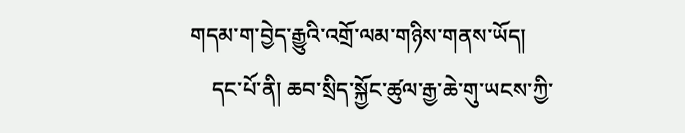གདམ་ག་བྱེད་རྒྱུའི་འགྲོ་ལམ་གཉིས་གནས་ཡོད།
    དང་པོ་ནི། ཆབ་སྲིད་སྐྱོང་ཚུལ་རྒྱ་ཆེ་གུ་ཡངས་ཀྱི་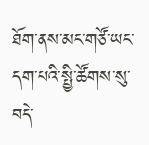ཐོག་ནས་མང་གཙོ་ཡང་དག་པའི་སྤྱི་ཚོགས་སུ་བདེ་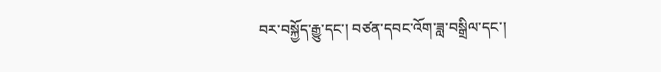བར་བསྐྱོད་རྒྱུ་དང་། བཙན་དབང་འོག་ཟླ་བསྒྲིལ་དང་།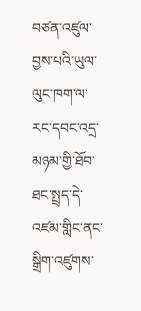བཙན་འཛུལ་བྱས་པའི་ཡུལ་ལུང་ཁག་ལ་རང་དབང་འདྲ་མཉམ་གྱི་ཐོབ་ཐང་སྤྲད་དེ་འཛམ་གླིང་ནང་སྒྲིག་འཛུགས་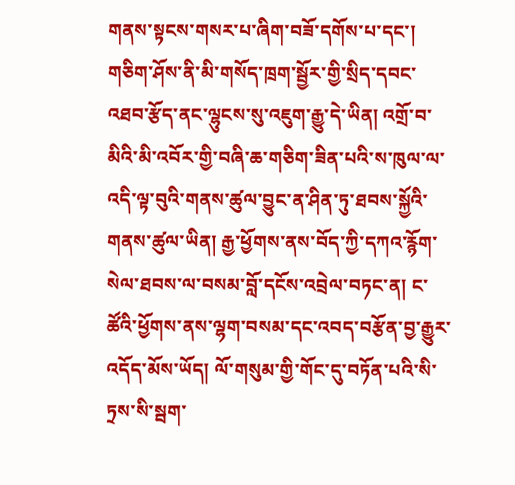གནས་སྟངས་གསར་པ་ཞིག་བཟོ་དགོས་པ་དང་། གཅིག་ཤོས་ནི་མི་གསོད་ཁྲག་སྦྱོར་གྱི་སྲིད་དབང་འཐབ་རྩོད་ནང་ལྷུངས་སུ་འཇུག་རྒྱུ་དེ་ཡིན། འགྲོ་བ་མིའི་མི་འབོར་གྱི་བཞི་ཆ་གཅིག་ཟིན་པའི་ས་ཁུལ་ལ་འདི་ལྟ་བུའི་གནས་ཚུལ་བྱུང་ན་ཤིན་ཏུ་ཐབས་སྐྱོའི་གནས་ཚུལ་ཡིན། རྒྱ་ཕྱོགས་ནས་བོད་ཀྱི་དཀའ་རྙོག་སེལ་ཐབས་ལ་བསམ་བློ་དངོས་འབྲེལ་བཏང་ན། ང་ཚོའི་ཕྱོགས་ནས་ལྷག་བསམ་དང་འབད་བརྩོན་བྱ་རྒྱུར་འདོད་མོས་ཡོད། ལོ་གསུམ་གྱི་གོང་དུ་བཏོན་པའི་སི་ཏྲས་སི་སྦག་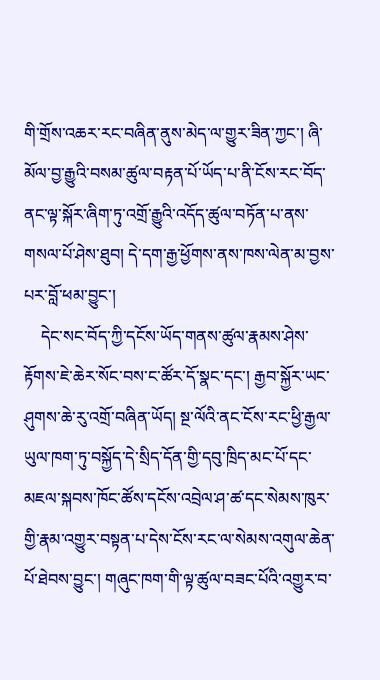གི་གྲོས་འཆར་རང་བཞིན་ནུས་མེད་ལ་གྱུར་ཟིན་ཀྱང་། ཞི་མོལ་བྱ་རྒྱུའི་བསམ་ཚུལ་བརྟན་པོ་ཡོད་པ་ནི་ངོས་རང་བོད་ནང་ལྟ་སྐོར་ཞིག་ཏུ་འགྲོ་རྒྱུའི་འདོད་ཚུལ་བཏོན་པ་ནས་གསལ་པོ་ཤེས་ཐུབ། དེ་དག་རྒྱ་ཕྱོགས་ནས་ཁས་ལེན་མ་བྱས་པར་བློ་ཕམ་བྱུང་།
    དེང་སང་བོད་ཀྱི་དངོས་ཡོད་གནས་ཚུལ་རྣམས་ཤེས་རྟོགས་ཇེ་ཆེར་སོང་བས་ང་ཚོར་དོ་སྣང་དང་། རྒྱབ་སྐྱོར་ཡང་ཤུགས་ཆེ་རུ་འགྲོ་བཞིན་ཡོད། སྔ་ལོའི་ནང་ངོས་རང་ཕྱི་རྒྱལ་ཡུལ་ཁག་ཏུ་བསྐྱོད་དེ་སྲིད་དོན་གྱི་དབུ་ཁྲིད་མང་པོ་དང་མཇལ་སྐབས་ཁོང་ཚོས་དངོས་འབྲེལ་ཤ་ཚ་དང་སེམས་ཁུར་གྱི་རྣམ་འགྱུར་བསྟན་པ་དེས་ངོས་རང་ལ་སེམས་འགུལ་ཆེན་པོ་ཐེབས་བྱུང་། གཞུང་ཁག་གི་ལྟ་ཚུལ་བཟང་པོའི་འགྱུར་བ་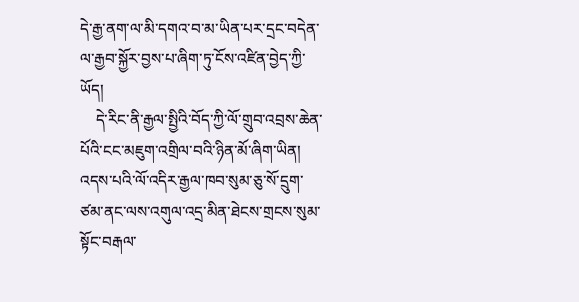དེ་རྒྱ་ནག་ལ་མི་དགའ་བ་མ་ཡིན་པར་དྲང་བདེན་ལ་རྒྱབ་སྐྱོར་བྱས་པ་ཞིག་ཏུ་ངོས་འཛིན་བྱེད་ཀྱི་ཡོད།
    དེ་རིང་ནི་རྒྱལ་སྤྱིའི་བོད་ཀྱི་ལོ་གྲུབ་འབྲས་ཆེན་པོའི་ངང་མཇུག་འགྲིལ་བའི་ཉིན་མོ་ཞིག་ཡིན། འདས་པའི་ལོ་འདིར་རྒྱལ་ཁབ་སུམ་ཅུ་སོ་དྲུག་ཙམ་ནང་ལས་འགུལ་འདྲ་མིན་ཐེངས་གྲངས་སུམ་སྟོང་བརྒལ་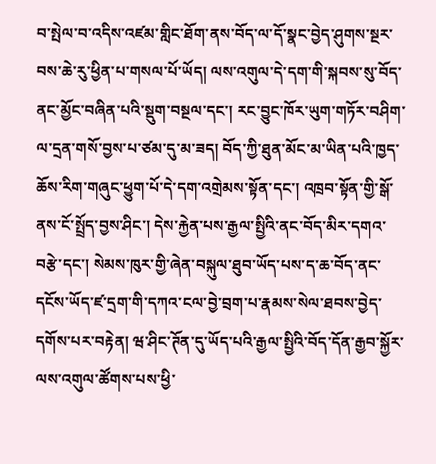བ་སྤེལ་བ་འདིས་འཛམ་གླིང་ཐོག་ནས་བོད་ལ་དོ་སྣང་བྱེད་ཤུགས་སྔར་བས་ཆེ་རུ་ཕྱིན་པ་གསལ་པོ་ཡོད། ལས་འགུལ་དེ་དག་གི་སྐབས་སུ་བོད་ནང་མྱོང་བཞིན་པའི་སྡུག་བསྔལ་དང་། རང་བྱུང་ཁོར་ཡུག་གཏོར་བཤིག་ལ་དྲན་གསོ་བྱས་པ་ཙམ་དུ་མ་ཟད། བོད་ཀྱི་ཐུན་མོང་མ་ཡིན་པའི་ཁྱད་ཆོས་རིག་གཞུང་ཕྱུག་པོ་དེ་དག་འགྲེམས་སྟོན་དང་། འཁྲབ་སྟོན་གྱི་སྒོ་ནས་ངོ་སྤྲོད་བྱས་ཤིང་། དེས་རྐྱེན་པས་རྒྱལ་སྤྱིའི་ནང་བོད་མིར་དགའ་བརྩེ་དང་། སེམས་ཁུར་གྱི་ཞེན་བསྐུལ་ཐུབ་ཡོད་པས་ད་ཆ་བོད་ནང་དངོས་ཡོད་ཛ་དྲག་གི་དཀའ་ངལ་བྱེ་བྲག་པ་རྣམས་སེལ་ཐབས་བྱེད་དགོས་པར་བརྟེན། ཝ་ཤིང་ཊོན་དུ་ཡོད་པའི་རྒྱལ་སྤྱིའི་བོད་དོན་རྒྱབ་སྐྱོར་ལས་འགུལ་ཚོགས་པས་ཕྱི་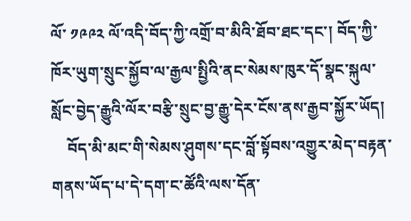ལོ་ ༡༩༩༢ ལོ་འདི་བོད་ཀྱི་འགྲོ་བ་མིའི་ཐོབ་ཐང་དང་། བོད་ཀྱི་ཁོར་ཡུག་སྲུང་སྐྱོབ་ལ་རྒྱལ་སྤྱིའི་ནང་སེམས་ཁུར་དོ་སྣང་སྐུལ་སློང་བྱེད་རྒྱུའི་ལོར་བརྩི་སྲུང་བྱ་རྒྱུ་དེར་ངོས་ནས་རྒྱབ་སྐྱོར་ཡོད།
    བོད་མི་མང་གི་སེམས་ཤུགས་དང་བློ་སྟོབས་འགྱུར་མེད་བརྟན་གནས་ཡོད་པ་དེ་དག་ང་ཚོའི་ལས་དོན་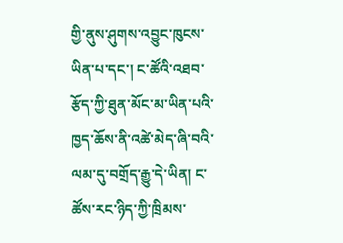གྱི་ནུས་ཤུགས་འབྱུང་ཁུངས་ཡིན་པ་དང་། ང་ཚོའི་འཐབ་རྩོད་ཀྱི་ཐུན་མོང་མ་ཡིན་པའི་ཁྱད་ཆོས་ནི་འཚེ་མེད་ཞི་བའི་ལམ་དུ་བགྲོད་རྒྱུ་དེ་ཡིན། ང་ཚོས་རང་ཉིད་ཀྱི་ཁྲིམས་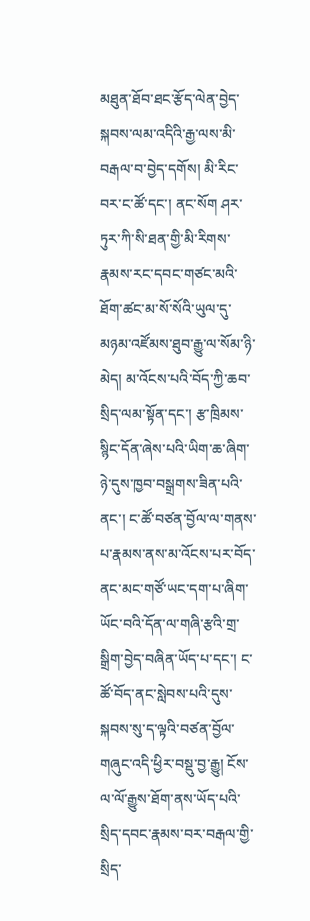མཐུན་ཐོབ་ཐང་རྩོད་ལེན་བྱེད་སྐབས་ལམ་འདིའི་རྒྱ་ལས་མི་བརྒལ་བ་བྱེད་དགོས། མི་རིང་བར་ང་ཚོ་དང་། ནང་སོག ཤར་ཏུར་ཀི་སི་ཐན་གྱི་མི་རིགས་རྣམས་རང་དབང་གཙང་མའི་ཐོག་ཚང་མ་སོ་སོའི་ཡུལ་དུ་མཉམ་འཛོམས་ཐུབ་རྒྱུ་ལ་སོམ་ཉི་མེད། མ་འོངས་པའི་བོད་ཀྱི་ཆབ་སྲིད་ལམ་སྟོན་དང་། རྩ་ཁྲིམས་སྙིང་དོན་ཞེས་པའི་ཡིག་ཆ་ཞིག་ཉེ་དུས་ཁྱབ་བསྒྲགས་ཟིན་པའི་ནང་། ང་ཚོ་བཙན་བྱོལ་ལ་གནས་པ་རྣམས་ནས་མ་འོངས་པར་བོད་ནང་མང་གཙོ་ཡང་དག་པ་ཞིག་ཡོང་བའི་དོན་ལ་གཞི་རྩའི་གྲ་སྒྲིག་བྱེད་བཞིན་ཡོད་པ་དང་། ང་ཚོ་བོད་ནང་སླེབས་པའི་དུས་སྐབས་སུ་ད་ལྟའི་བཙན་བྱོལ་གཞུང་འདི་ཕྱིར་བསྡུ་བྱ་རྒྱུ། ངོས་ལ་ལོ་རྒྱུས་ཐོག་ནས་ཡོད་པའི་སྲིད་དབང་རྣམས་བར་བརྒལ་གྱི་སྲིད་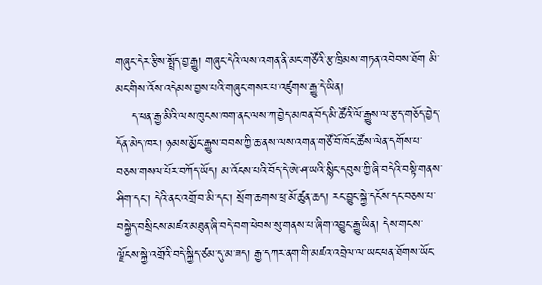གཞུང་དེར་རྩིས་སྤྲོད་བྱ་རྒྱུ། གཞུང་དེའི་ལས་འགན་ནི་མང་གཙོའི་རྩ་ཁྲིམས་གཏན་འབེབས་ཐོག མི་མང་གིས་འོས་འདེམས་བྱས་པའི་གཞུང་གསར་པ་འཛུགས་རྒྱུ་དེ་ཡིན།
    ད་ཕན་རྒྱ་མིའི་ལས་ཁུངས་ཁག་ནང་ལས་ཀ་བྱེད་མཁན་བོད་མི་ཚོའི་ལོ་རྒྱུས་ལ་རྩད་གཅོད་བྱེད་དོན་མེད་ཁར། ཉམས་མྱོང་རྒྱུས་བབས་ཀྱི་ཆ་ནས་ལས་འགན་གཙོ་བོ་ཁོང་ཚོས་ལེན་དགོས་པ་བཅས་གསལ་པོར་བཀོད་ཡོད། མ་འོངས་པའི་བོད་དེ་ཨེ་ཤ་ཡའི་སྙིང་དབུས་ཀྱི་ཞི་བདེའི་བསྟི་གནས་ཤིག་དང་། དེའི་ནང་འགྲོ་བ་མི་དང་། སྲོག་ཆགས་ཕྲ་མོ་ཚུན་ཆད། རང་བྱུང་སྐྱེ་དངོས་དང་བཅས་པ་བསྐྱེད་བསྲིངས་མཛའ་མཐུན་ཞི་བདེ་བག་ཕེབས་སུ་གནས་པ་ཞིག་འབྱུང་རྒྱུ་ཡིན། དེས་གངས་ལྗོངས་སྐྱེ་འགྲོའི་བདེ་སྐྱིད་ཙམ་དུ་མ་ཟད། རྒྱ་དཀར་ནག་གི་མཛའ་འབྲེལ་ལ་ཡང་ཕན་ཐོགས་ཡོང་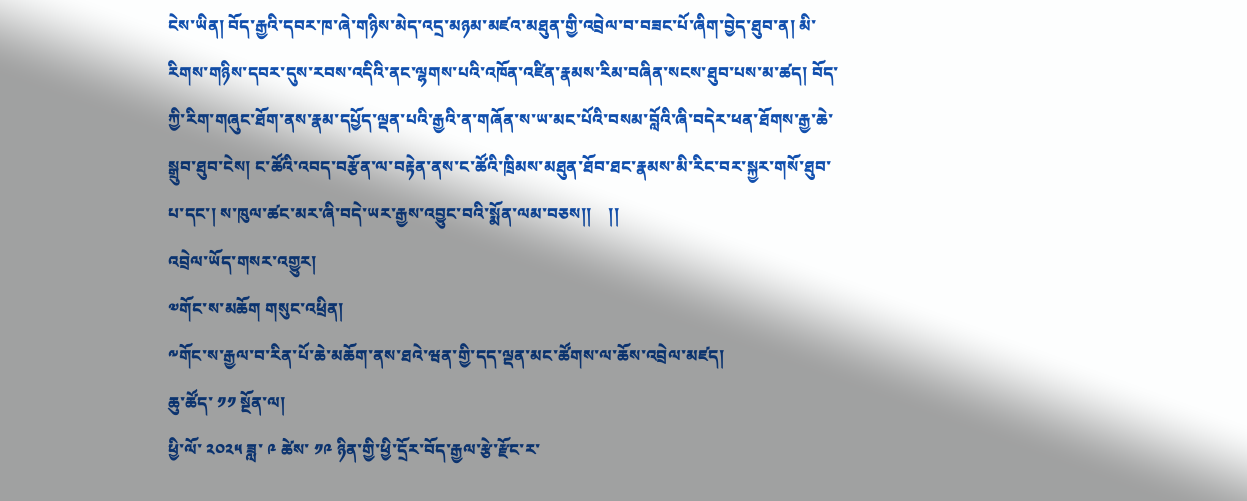ངེས་ཡིན། བོད་རྒྱའི་དབར་ཁ་ཞེ་གཉིས་མེད་འདྲ་མཉམ་མཛའ་མཐུན་གྱི་འབྲེལ་བ་བཟང་པོ་ཞིག་བྱེད་ཐུབ་ན། མི་རིགས་གཉིས་དབར་དུས་རབས་འདིའི་ནང་ལྷགས་པའི་འཁོན་འཛིན་རྣམས་རིམ་བཞིན་སངས་ཐུབ་པས་མ་ཚད། བོད་ཀྱི་རིག་གཞུང་ཐོག་ནས་རྣམ་དཔྱོད་ལྡན་པའི་རྒྱའི་ན་གཞོན་ས་ཡ་མང་པོའི་བསམ་བློའི་ཞི་བདེར་ཕན་ཐོགས་རྒྱ་ཆེ་སྒྲུབ་ཐུབ་ངེས། ང་ཚོའི་འབད་བརྩོན་ལ་བརྟེན་ནས་ང་ཚོའི་ཁྲིམས་མཐུན་ཐོབ་ཐང་རྣམས་མི་རིང་བར་སྐྱར་གསོ་ཐུབ་པ་དང་། ས་ཁུལ་ཚང་མར་ཞི་བདེ་ཡར་རྒྱས་འབྱུང་བའི་སྨོན་ལམ་བཅས།།    །།
འབྲེལ་ཡོད་གསར་འགྱུར།
༧གོང་ས་མཆོག གསུང་འཕྲིན།
༸གོང་ས་རྒྱལ་བ་རིན་པོ་ཆེ་མཆོག་ནས་ཐའེ་ཝན་གྱི་དད་ལྡན་མང་ཚོགས་ལ་ཆོས་འབྲེལ་མཛད།
ཆུ་ཚོད་ ༡༡ སྔོན་ལ།
ཕྱི་ལོ་ ༢༠༢༥ ཟླ་ ༩ ཚེས་ ༡༩ ཉིན་གྱི་ཕྱི་དྲོར་བོད་རྒྱལ་རྩེ་རྫོང་ར་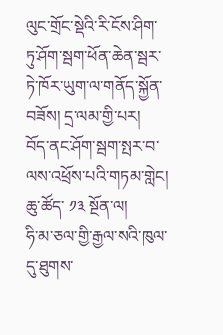ལུང་གྲོང་སྡེའི་རི་ངོས་ཤིག་ཏུ་ཤོག་སྦག་ཕོན་ཆེན་སྦར་ཏེ་ཁོར་ཡུག་ལ་གནོད་སྐྱོན་བཟོས། དྲ་ལམ་གྱི་པར།
བོད་ནང་ཤོག་སྦག་སྤར་བ་ལས་འཕྲོས་པའི་གཏམ་གླེང།
ཆུ་ཚོད་ ༡༣ སྔོན་ལ།
ཧི་མ་ཅལ་གྱི་རྒྱལ་སའི་ཁུལ་དུ་ཐུགས་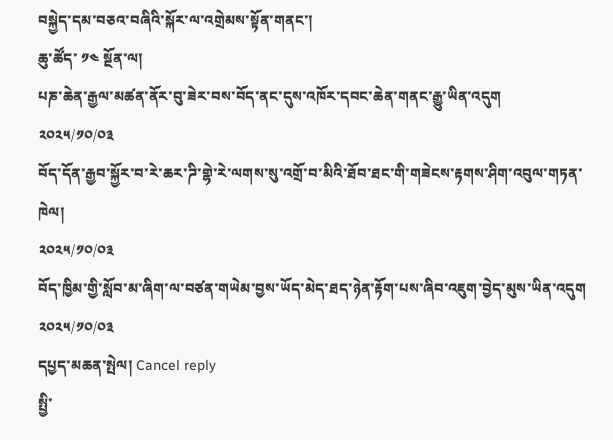བསྐྱེད་དམ་བཅའ་བཞིའི་སྐོར་ལ་འགྲེམས་སྟོན་གནང་།
ཆུ་ཚོད་ ༡༤ སྔོན་ལ།
པཎ་ཆེན་རྒྱལ་མཚན་ནོར་བུ་ཟེར་བས་བོད་ནང་དུས་འཁོར་དབང་ཆེན་གནང་རྒྱུ་ཡིན་འདུག
༢༠༢༥/༡༠/༠༣
བོད་དོན་རྒྱབ་སྐྱོར་བ་རེ་ཆར་ཌི་གྷེ་རེ་ལགས་སུ་འགྲོ་བ་མིའི་ཐོབ་ཐང་གི་གཟེངས་རྟགས་ཤིག་འབུལ་གཏན་ཁེལ།
༢༠༢༥/༡༠/༠༣
བོད་ཁྱིམ་གྱི་སློབ་མ་ཞིག་ལ་བཙན་གཡེམ་བྱས་ཡོད་མེད་ཐད་ཉེན་རྟོག་པས་ཞིབ་འཇུག་བྱེད་མུས་ཡིན་འདུག
༢༠༢༥/༡༠/༠༣
དཔྱད་མཆན་སྤེལ། Cancel reply
སྤྱི་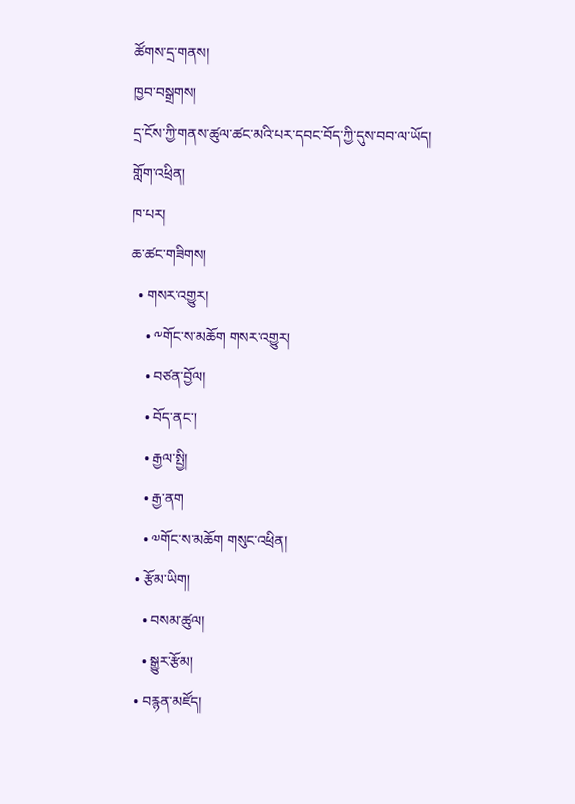ཚོགས་དྲ་གནས།
ཁྱབ་བསྒྲགས།
དྲ་ངོས་ཀྱི་གནས་ཚུལ་ཚང་མའི་པར་དབང་བོད་ཀྱི་དུས་བབ་ལ་ཡོད།
གློག་འཕྲིན།
ཁ་པར།
ཆ་ཚང་གཟིགས།
  • གསར་འགྱུར།
    • ༸གོང་ས་མཆོག གསར་འགྱུར།
    • བཙན་བྱོལ།
    • བོད་ནང་།
    • རྒྱལ་སྤྱི།
    • རྒྱ་ནག
    • ༧གོང་ས་མཆོག གསུང་འཕྲིན།
  • རྩོམ་ཡིག།
    • བསམ་ཚུལ།
    • སྒྱུར་རྩོམ།
  • བརྙན་མཛོད།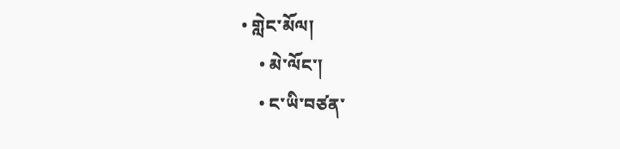• གླེང་མོལ།
    • མེ་ལོང་།
    • ང་ཡི་བཙན་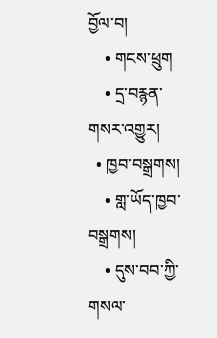བྱོལ་བ།
    • གངས་ཕྲུག
    • དྲ་བརྙན་གསར་འགྱུར།
  • ཁྱབ་བསྒྲགས།
    • གླ་ཡོད་ཁྱབ་བསྒྲགས།
    • དུས་བབ་ཀྱི་གསལ་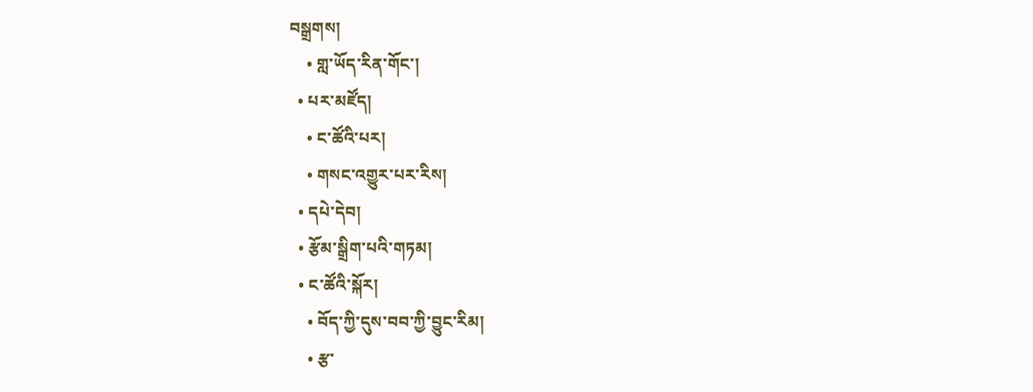བསྒྲགས།
    • གླ་ཡོད་རིན་གོང་།
  • པར་མཛོད།
    • ང་ཚོའི་པར།
    • གསང་འགྱུར་པར་རིས།
  • དཔེ་དེབ།
  • རྩོམ་སྒྲིག་པའི་གཏམ།
  • ང་ཚོའི་སྐོར།
    • བོད་ཀྱི་དུས་བབ་ཀྱི་བྱུང་རིམ།
    • རྩ་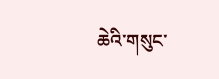ཆེའི་གསུང་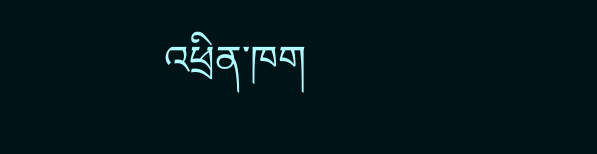འཕྲིན་ཁག